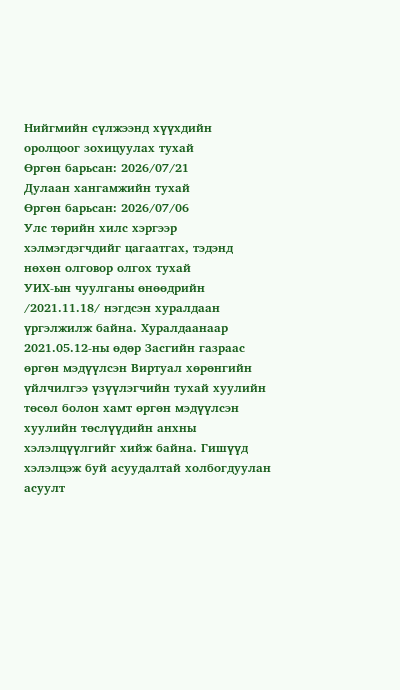Нийгмийн сүлжээнд хүүхдийн оролцоог зохицуулах тухай
Өргөн барьсан: 2026/07/21
Дулаан хангамжийн тухай
Өргөн барьсан: 2026/07/06
Улс төрийн хилс хэргээр хэлмэгдэгчдийг цагаатгах, тэдэнд нөхөн олговор олгох тухай
УИХ-ын чуулганы өнөөдрийн /2021.11.18/ нэгдсэн хуралдаан үргэлжилж байна. Хуралдаанаар 2021.05.12-ны өдөр Засгийн газраас өргөн мэдүүлсэн Виртуал хөрөнгийн үйлчилгээ үзүүлэгчийн тухай хуулийн төсөл болон хамт өргөн мэдүүлсэн хуулийн төслүүдийн анхны хэлэлцүүлгийг хийж байна. Гишүүд хэлэлцэж буй асуудалтай холбогдуулан асуулт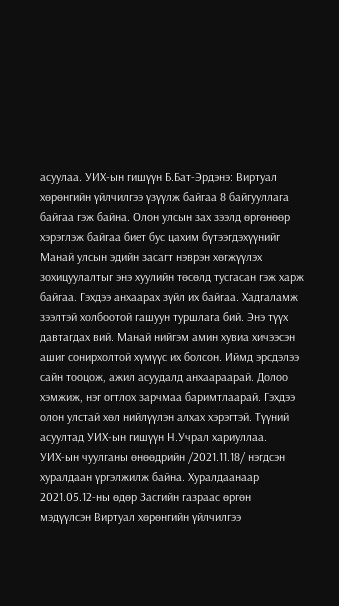асуулаа. УИХ-ын гишүүн Б.Бат-Эрдэнэ: Виртуал хөрөнгийн үйлчилгээ үзүүлж байгаа 8 байгууллага байгаа гэж байна. Олон улсын зах зээлд өргөнөөр хэрэглэж байгаа биет бус цахим бүтээгдэхүүнийг Манай улсын эдийн засагт нэврэн хөгжүүлэх зохицуулалтыг энэ хуулийн төсөлд тусгасан гэж харж байгаа. Гэхдээ анхаарах зүйл их байгаа. Хадгаламж зээлтэй холбоотой гашуун туршлага бий. Энэ түүх давтагдах вий. Манай нийгэм амин хувиа хичээсэн ашиг сонирхолтой хүмүүс их болсон. Иймд эрсдэлээ сайн тооцож, ажил асуудалд анхаараарай. Долоо хэмжиж, нэг огтлох зарчмаа баримтлаарай. Гэхдээ олон улстай хөл нийлүүлэн алхах хэрэгтэй. Түүний асуултад УИХ-ын гишүүн Н.Учрал хариуллаа.
УИХ-ын чуулганы өнөөдрийн /2021.11.18/ нэгдсэн хуралдаан үргэлжилж байна. Хуралдаанаар 2021.05.12-ны өдөр Засгийн газраас өргөн мэдүүлсэн Виртуал хөрөнгийн үйлчилгээ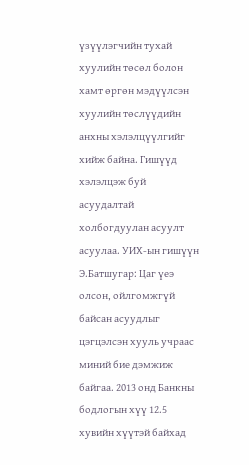үзүүлэгчийн тухай хуулийн төсөл болон хамт өргөн мэдүүлсэн хуулийн төслүүдийн анхны хэлэлцүүлгийг хийж байна. Гишүүд хэлэлцэж буй асуудалтай холбогдуулан асуулт асуулаа. УИХ-ын гишүүн Э.Батшугар: Цаг үеэ олсон, ойлгомжгүй байсан асуудлыг цэгцэлсэн хууль учраас миний бие дэмжиж байгаа. 2013 онд Банкны бодлогын хүү 12.5 хувийн хүүтэй байхад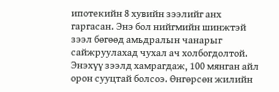ипотекийн 8 хувийн зээлийг анх гаргасан. Энэ бол нийгмийн шинжтэй зээл бөгөөд амьдралын чанарыг сайжруулахад чухал ач холбогдолтой. Энэхүү зээлд хамрагдаж, 100 мянган айл орон сууцтай болсоэ. Өнгөрсөн жилийн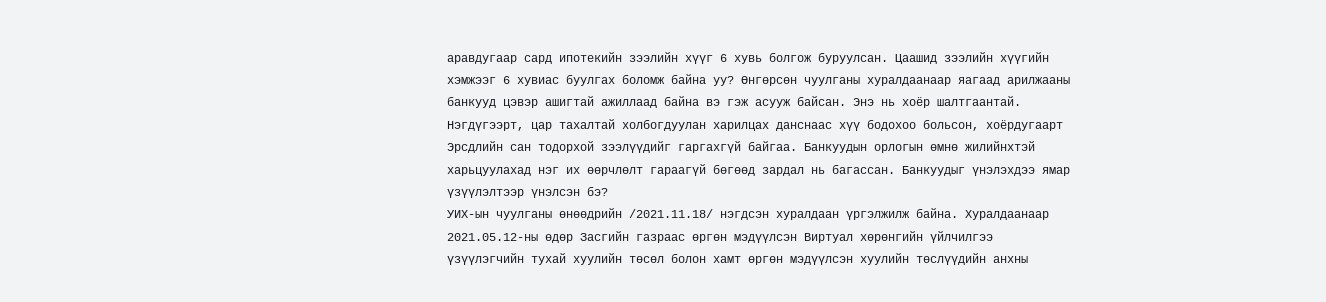аравдугаар сард ипотекийн зээлийн хүүг 6 хувь болгож буруулсан. Цаашид зээлийн хүүгийн хэмжээг 6 хувиас буулгах боломж байна уу? Өнгөрсөн чуулганы хуралдаанаар яагаад арилжааны банкууд цэвэр ашигтай ажиллаад байна вэ гэж асууж байсан. Энэ нь хоёр шалтгаантай. Нэгдүгээрт, цар тахалтай холбогдуулан харилцах данснаас хүү бодохоо больсон, хоёрдугаарт Эрсдлийн сан тодорхой зээлүүдийг гаргахгүй байгаа. Банкуудын орлогын өмнө жилийнхтэй харьцуулахад нэг их өөрчлөлт гараагүй бөгөөд зардал нь багассан. Банкуудыг үнэлэхдээ ямар үзүүлэлтээр үнэлсэн бэ?
УИХ-ын чуулганы өнөөдрийн /2021.11.18/ нэгдсэн хуралдаан үргэлжилж байна. Хуралдаанаар 2021.05.12-ны өдөр Засгийн газраас өргөн мэдүүлсэн Виртуал хөрөнгийн үйлчилгээ үзүүлэгчийн тухай хуулийн төсөл болон хамт өргөн мэдүүлсэн хуулийн төслүүдийн анхны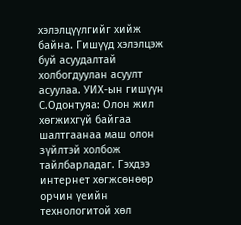хэлэлцүүлгийг хийж байна. Гишүүд хэлэлцэж буй асуудалтай холбогдуулан асуулт асуулаа. УИХ-ын гишүүн С.Одонтуяа: Олон жил хөгжихгүй байгаа шалтгаанаа маш олон зүйлтэй холбож тайлбарладаг. Гэхдээ интернет хөгжсөнөөр орчин үеийн технологитой хөл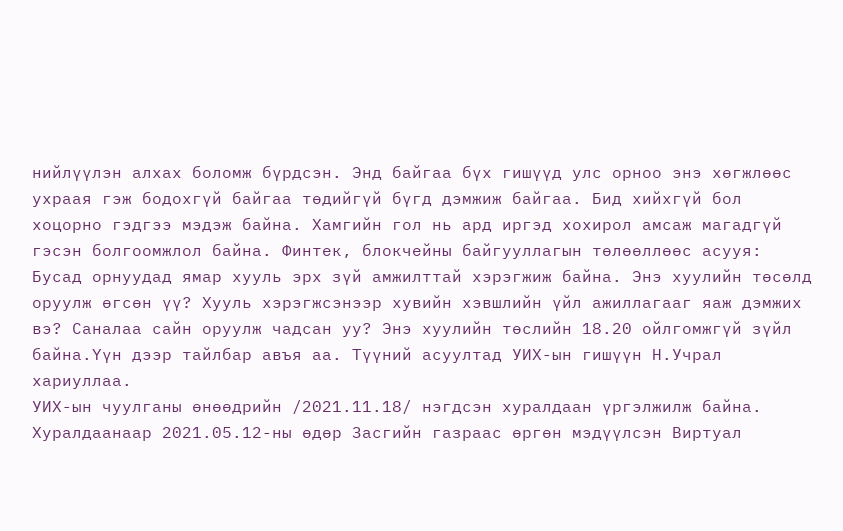нийлүүлэн алхах боломж бүрдсэн. Энд байгаа бүх гишүүд улс орноо энэ хөгжлөөс ухраая гэж бодохгүй байгаа төдийгүй бүгд дэмжиж байгаа. Бид хийхгүй бол хоцорно гэдгээ мэдэж байна. Хамгийн гол нь ард иргэд хохирол амсаж магадгүй гэсэн болгоомжлол байна. Финтек, блокчейны байгууллагын төлөөллөөс асууя: Бусад орнуудад ямар хууль эрх зүй амжилттай хэрэгжиж байна. Энэ хуулийн төсөлд оруулж өгсөн үү? Хууль хэрэгжсэнээр хувийн хэвшлийн үйл ажиллагааг яаж дэмжих вэ? Саналаа сайн оруулж чадсан уу? Энэ хуулийн төслийн 18.20 ойлгомжгүй зүйл байна.Үүн дээр тайлбар авъя аа. Түүний асуултад УИХ-ын гишүүн Н.Учрал хариуллаа.
УИХ-ын чуулганы өнөөдрийн /2021.11.18/ нэгдсэн хуралдаан үргэлжилж байна. Хуралдаанаар 2021.05.12-ны өдөр Засгийн газраас өргөн мэдүүлсэн Виртуал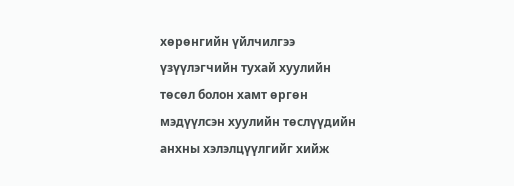хөрөнгийн үйлчилгээ үзүүлэгчийн тухай хуулийн төсөл болон хамт өргөн мэдүүлсэн хуулийн төслүүдийн анхны хэлэлцүүлгийг хийж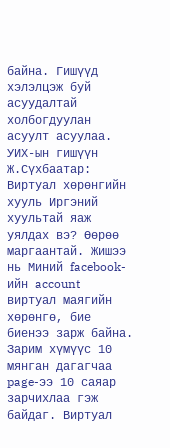байна. Гишүүд хэлэлцэж буй асуудалтай холбогдуулан асуулт асуулаа. УИХ-ын гишүүн Ж.Сүхбаатар: Виртуал хөрөнгийн хууль Иргэний хуультай яаж уялдах вэ? Өөрөө маргаантай. Жишээ нь Миний facebook-ийн account виртуал маягийн хөрөнгө, бие биенээ зарж байна. Зарим хүмүүс 10 мянган дагагчаа page-ээ 10 саяар зарчихлаа гэж байдаг. Виртуал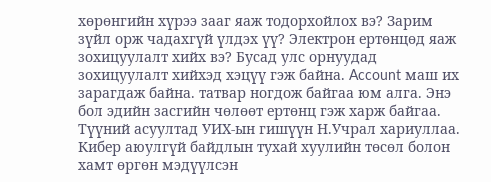хөрөнгийн хүрээ зааг яаж тодорхойлох вэ? Зарим зүйл орж чадахгүй үлдэх үү? Электрон ертөнцөд яаж зохицуулалт хийх вэ? Бусад улс орнуудад зохицуулалт хийхэд хэцүү гэж байна. Account маш их зарагдаж байна. татвар ногдож байгаа юм алга. Энэ бол эдийн засгийн чөлөөт ертөнц гэж харж байгаа. Түүний асуултад УИХ-ын гишүүн Н.Учрал хариуллаа.
Кибер аюулгүй байдлын тухай хуулийн төсөл болон хамт өргөн мэдүүлсэн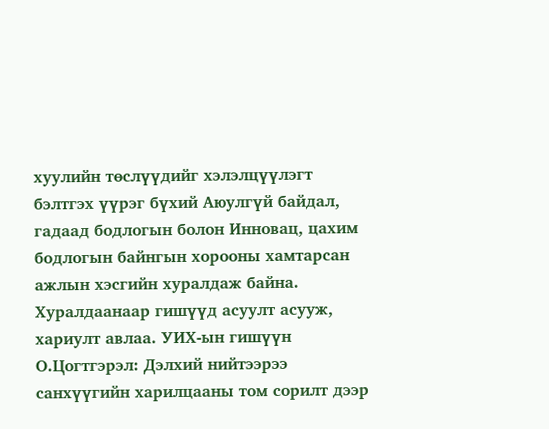хуулийн төслүүдийг хэлэлцүүлэгт бэлтгэх үүрэг бүхий Аюулгүй байдал, гадаад бодлогын болон Инновац, цахим бодлогын байнгын хорооны хамтарсан ажлын хэсгийн хуралдаж байна. Хуралдаанаар гишүүд асуулт асууж, хариулт авлаа. УИХ-ын гишүүн О.Цогтгэрэл: Дэлхий нийтээрээ санхүүгийн харилцааны том сорилт дээр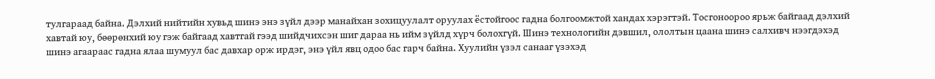тулгараад байна. Дэлхий нийтийн хувьд шинэ энэ зүйл дээр манайхан зохицуулалт оруулах ёстойгоос гадна болгоомжтой хандах хэрэгтэй. Тосгоноороо ярьж байгаад дэлхий хавтай юу, бөөрөнхий юу гэж байгаад хавтгай гээд шийдчихсэн шиг дараа нь ийм зүйлд хүрч болохгүй. Шинэ технологийн дэвшил, ололтын цаана шинэ салхивч нээгдэхэд шинэ агаараас гадна ялаа шумуул бас давхар орж ирдэг, энэ үйл явц одоо бас гарч байна. Хуулийн үзэл санааг үзэхэд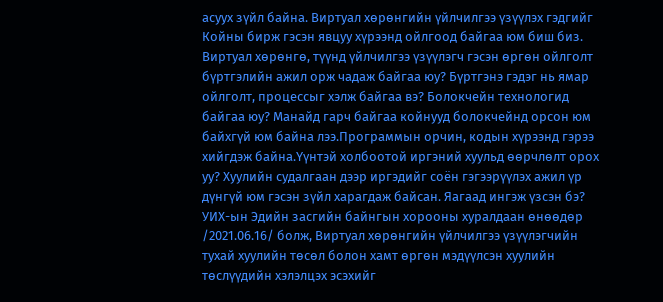асуух зүйл байна. Виртуал хөрөнгийн үйлчилгээ үзүүлэх гэдгийг Койны бирж гэсэн явцуу хүрээнд ойлгоод байгаа юм биш биз. Виртуал хөрөнгө, түүнд үйлчилгээ үзүүлэгч гэсэн өргөн ойлголт бүртгэлийн ажил орж чадаж байгаа юу? Бүртгэнэ гэдэг нь ямар ойлголт, процессыг хэлж байгаа вэ? Болокчейн технологид байгаа юу? Манайд гарч байгаа койнууд болокчейнд орсон юм байхгүй юм байна лээ.Программын орчин, кодын хүрээнд гэрээ хийгдэж байна.Үүнтэй холбоотой иргэний хуульд өөрчлөлт орох уу? Хуулийн судалгаан дээр иргэдийг соён гэгээрүүлэх ажил үр дүнгүй юм гэсэн зүйл харагдаж байсан. Яагаад ингэж үзсэн бэ?
УИХ-ын Эдийн засгийн байнгын хорооны хуралдаан өнөөдөр /2021.06.16/ болж, Виртуал хөрөнгийн үйлчилгээ үзүүлэгчийн тухай хуулийн төсөл болон хамт өргөн мэдүүлсэн хуулийн төслүүдийн хэлэлцэх эсэхийг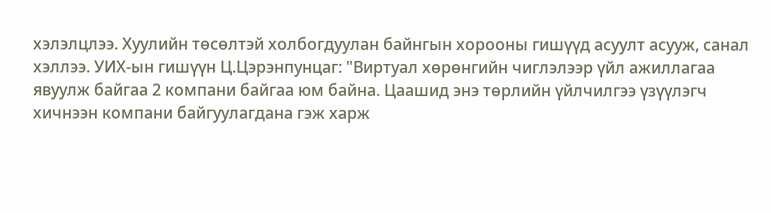хэлэлцлээ. Хуулийн төсөлтэй холбогдуулан байнгын хорооны гишүүд асуулт асууж, санал хэллээ. УИХ-ын гишүүн Ц.Цэрэнпунцаг: "Виртуал хөрөнгийн чиглэлээр үйл ажиллагаа явуулж байгаа 2 компани байгаа юм байна. Цаашид энэ төрлийн үйлчилгээ үзүүлэгч хичнээн компани байгуулагдана гэж харж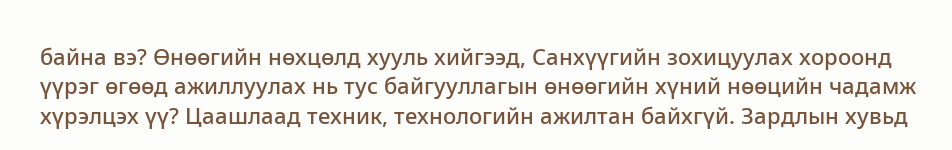байна вэ? Өнөөгийн нөхцөлд хууль хийгээд, Санхүүгийн зохицуулах хороонд үүрэг өгөөд ажиллуулах нь тус байгууллагын өнөөгийн хүний нөөцийн чадамж хүрэлцэх үү? Цаашлаад техник, технологийн ажилтан байхгүй. Зардлын хувьд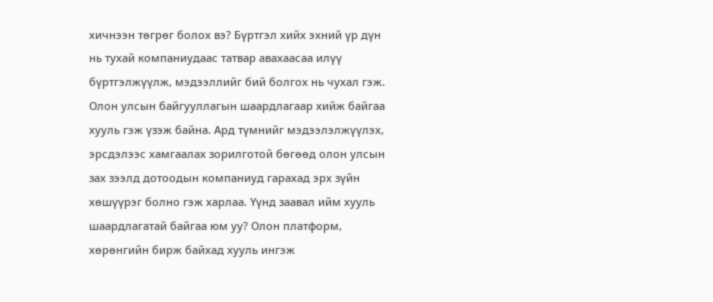хичнээн төгрөг болох вэ? Бүртгэл хийх эхний үр дүн нь тухай компаниудаас татвар авахаасаа илүү бүртгэлжүүлж, мэдээллийг бий болгох нь чухал гэж. Олон улсын байгууллагын шаардлагаар хийж байгаа хууль гэж үзэж байна. Ард түмнийг мэдээлэлжүүлэх, эрсдэлээс хамгаалах зорилготой бөгөөд олон улсын зах зээлд дотоодын компаниуд гарахад эрх зүйн хөшүүрэг болно гэж харлаа. Үүнд заавал ийм хууль шаардлагатай байгаа юм уу? Олон платформ, хөрөнгийн бирж байхад хууль ингэж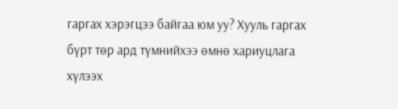гаргах хэрэгцээ байгаа юм уу? Хууль гаргах бүрт төр ард түмнийхээ өмнө хариуцлага хүлээх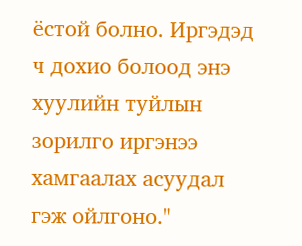ёстой болно. Иргэдэд ч дохио болоод энэ хуулийн туйлын зорилго иргэнээ хамгаалах асуудал гэж ойлгоно."